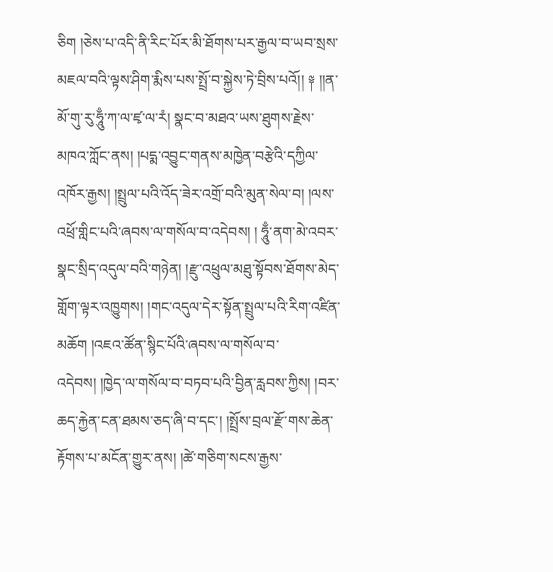ཅིག །ཅེས་པ་འདི་ནི་རིང་པོར་མི་ཐོགས་པར་རྒྱལ་བ་ཡབ་སྲས་མཇལ་བའི་ལྟས་ཤིག་རྨིས་པས་སྤྲོ་བ་སྐྱེས་ཏེ་བྲིས་པའོ།། ༈ །།ན་མོ་གུ་རུ་ཧཱུྃ་ཀ་ལ་ཛྭ་ལ་རཾ། སྣང་བ་མཐའ་ཡས་ཐུགས་རྗེས་མཁའ་ཀློང་ནས། །པདྨ་འབྱུང་གནས་མཁྱེན་བརྩེའི་དཀྱིལ་འཁོར་རྒྱས། །སྤྲུལ་པའི་འོད་ཟེར་འགྲོ་བའི་མུན་སེལ་བ། །ལས་འཕྲོ་གླིང་པའི་ཞབས་ལ་གསོལ་བ་འདེབས། ། ཧཱུྃ་ནག་མེ་འབར་སྣང་སྲིད་འདུལ་བའི་གཉེན། །རྫུ་འཕྲུལ་མཐུ་སྟོབས་ཐོགས་མེད་གློག་ལྟར་འཁྱུགས། །གང་འདུལ་དེར་སྟོན་སྤྲུལ་པའི་རིག་འཛིན་མཆོག །འཇའ་ཚོན་སྙིང་པོའི་ཞབས་ལ་གསོལ་བ་འདེབས། །ཁྱེད་ལ་གསོལ་བ་བཏབ་པའི་བྱིན་རླབས་ཀྱིས། །བར་ཆད་རྐྱེན་ངན་ཐམས་ཅད་ཞི་བ་དང་། །སྤྲོས་བྲལ་རྫོ་གས་ཆེན་རྟོགས་པ་མངོན་གྱུར་ནས། །ཚེ་གཅིག་སངས་རྒྱས་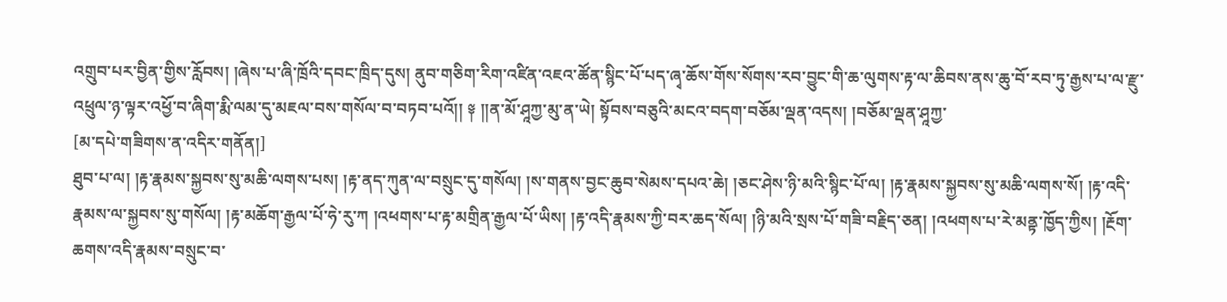འགྲུབ་པར་བྱིན་གྱིས་རློབས། །ཞེས་པ་ཞི་ཁྲོའི་དབང་ཁྲིད་དུས། ནུབ་གཅིག་རིག་འཛིན་འཇའ་ཚོན་སྙིང་པོ་པད་ཞྭ་ཆོས་གོས་སོགས་རབ་བྱུང་གི་ཆ་ལུགས་རྟ་ལ་ཆིབས་ནས་ཆུ་བོ་རབ་ཏུ་རྒྱས་པ་ལ་རྫུ་འཕྲུལ་ཉ་ལྟར་འཕྱོ་བ་ཞིག་རྨི་ལམ་དུ་མཇལ་བས་གསོལ་བ་བཏབ་པའོ།། ༈ །།ན་མོ་ཤཱཀྱ་མུ་ན་ཡེ། སྟོབས་བཅུའི་མངའ་བདག་བཅོམ་ལྡན་འདས། །བཅོམ་ལྡན་ཤཱཀྱ་
[མ་དཔེ་གཟིགས་ན་འདིར་གནོན།]
ཐུབ་པ་ལ། །རྟ་རྣམས་སྐྱབས་སུ་མཆི་ལགས་པས། །རྟ་ནད་ཀུན་ལ་བསྲུང་དུ་གསོལ། །ས་གནས་བྱང་ཆུབ་སེམས་དཔའ་ཆེ། །ཅང་ཤེས་ཉི་མའི་སྙིང་པོ་ལ། །རྟ་རྣམས་སྐྱབས་སུ་མཆི་ལགས་སོ། །རྟ་འདི་རྣམས་ལ་སྐྱབས་སུ་གསོལ། །རྟ་མཆོག་རྒྱལ་པོ་ཧེ་རུ་ཀ །འཕགས་པ་རྟ་མགྲིན་རྒྱལ་པོ་ཡིས། །རྟ་འདི་རྣམས་ཀྱི་བར་ཆད་སོལ། །ཉི་མའི་སྲས་པོ་གཟི་བརྗིད་ཅན། །འཕགས་པ་རེ་མནྟ་ཁྱོད་ཀྱིས། །རྔོག་ཆགས་འདི་རྣམས་བསྲུང་བ་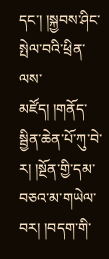དང་། །སྐྱབས་ཤིང་སྤེལ་བའི་ཕྲིན་ལས་མཛོད། །གནོད་སྦྱིན་ཆེན་པོ་ཀུ་བེ་ར། །སྔོན་གྱི་དམ་བཅའ་མ་གཡེལ་བར། །བདག་གི་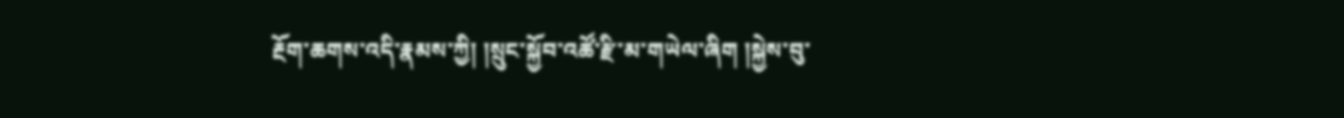རྔོག་ཆགས་འདི་རྣམས་ཀྱི། །སྲུང་སྐྱོབ་འཚོ་རྫི་མ་གཡེལ་ཞིག །སྐྱེས་བུ་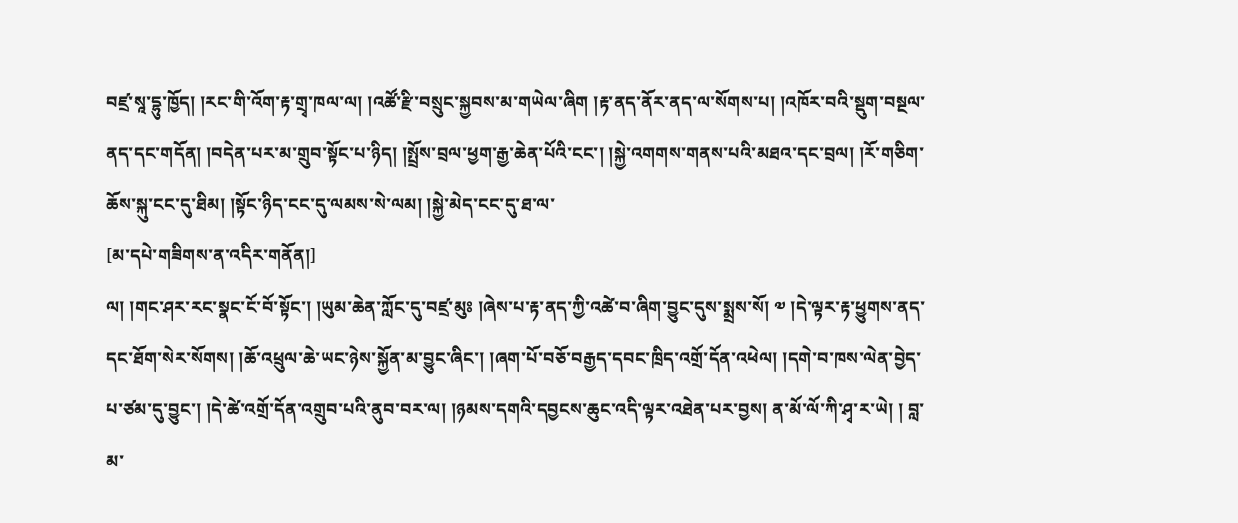བཛྲ་སཱ་དྷུ་ཁྱོད། །རང་གི་འོག་རྟ་གྲྭ་ཁལ་ལ། །འཚོ་རྫི་བསྲུང་སྐྱབས་མ་གཡེལ་ཞིག །རྟ་ནད་ནོར་ནད་ལ་སོགས་པ། །འཁོར་བའི་སྡུག་བསྔལ་ནད་དང་གདོན། །བདེན་པར་མ་གྲུབ་སྟོང་པ་ཉིད། །སྤྲོས་བྲལ་ཕྱག་རྒྱ་ཆེན་པོའི་ངང་། །སྐྱེ་འགགས་གནས་པའི་མཐའ་དང་བྲལ། །རོ་གཅིག་ཆོས་སྐུ་ངང་དུ་ཐིམ། །སྟོང་ཉིད་ངང་དུ་ལམས་སེ་ལམ། །སྐྱེ་མེད་ངང་དུ་ཐ་ལ་
[མ་དཔེ་གཟིགས་ན་འདིར་གནོན།]
ལ། །གང་ཤར་རང་སྣང་ངོ་བོ་སྟོང་། །ཡུམ་ཆེན་ཀློང་དུ་བཛྲ་མུཿ །ཞེས་པ་རྟ་ནད་ཀྱི་འཚེ་བ་ཞིག་བྱུང་དུས་སྨྲས་སོ། ༧ །དེ་ལྟར་རྟ་ཕྱུགས་ནད་དང་ཐོག་སེར་སོགས། །ཆོ་འཕྲུལ་ཆེ་ཡང་ཉེས་སྐྱོན་མ་བྱུང་ཞིང་། །ཞག་པོ་བཅོ་བརྒྱད་དབང་ཁྲིད་འགྲོ་དོན་འཕེལ། །དགེ་བ་ཁས་ལེན་བྱེད་པ་ཙམ་དུ་བྱུང་། །དེ་ཚེ་འགྲོ་དོན་འགྲུབ་པའི་ནུབ་བར་ལ། །ཉམས་དགའི་དབྱངས་ཆུང་འདི་ལྟར་འཐེན་པར་བྱས། ན་མོ་ལོ་ཀི་ཤྭ་ར་ཡེ། ། བླ་མ་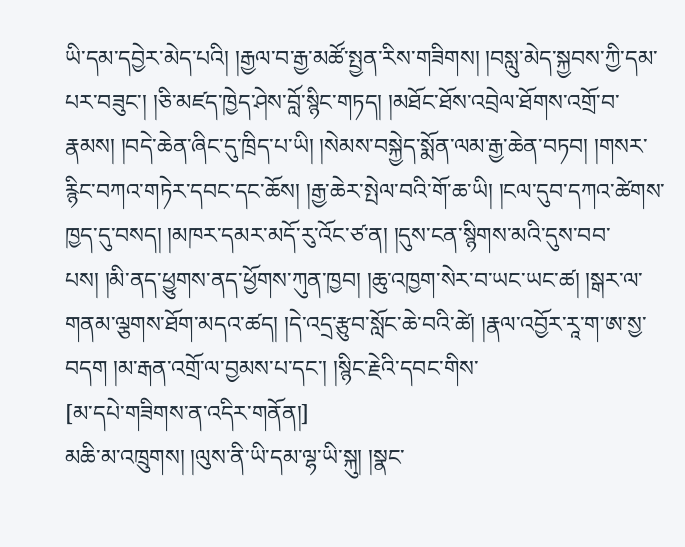ཡི་དམ་དབྱེར་མེད་པའི། །རྒྱལ་བ་རྒྱ་མཚོ་སྤྱན་རིས་གཟིགས། །བསླུ་མེད་སྐྱབས་ཀྱི་དམ་པར་བཟུང་། །ཅི་མཛད་ཁྱེད་ཤེས་བློ་སྙིང་གཏད། །མཐོང་ཐོས་འབྲེལ་ཐོགས་འགྲོ་བ་རྣམས། །བདེ་ཆེན་ཞིང་དུ་ཁྲིད་པ་ཡི། །སེམས་བསྐྱེད་སྨོན་ལམ་རྒྱ་ཆེན་བཏབ། །གསར་རྙིང་བཀའ་གཏེར་དབང་དང་ཆོས། །རྒྱ་ཆེར་སྤེལ་བའི་གོ་ཆ་ཡི། །ངལ་དུབ་དཀའ་ཚེགས་ཁྱད་དུ་བསད། །མཁར་དམར་མདོ་རུ་འོང་ཙ་ན། །དུས་ངན་སྙིགས་མའི་དུས་བབ་པས། །མི་ནད་ཕྱུགས་ནད་ཕྱོགས་ཀུན་ཁྱབ། །ཆུ་འཁྱག་སེར་བ་ཡང་ཡང་ཚ། །སྒར་ལ་གནམ་ལྕགས་ཐོག་མདའ་ཚད། །དེ་འདྲ་རྩུབ་སློང་ཆེ་བའི་ཚེ། །རྣལ་འབྱོར་རཱ་ག་ཨ་སྱ་བདག །མ་རྒན་འགྲོ་ལ་བྱམས་པ་དང་། །སྙིང་རྗེའི་དབང་གིས་
[མ་དཔེ་གཟིགས་ན་འདིར་གནོན།]
མཆི་མ་འཁྲུགས། །ལུས་ནི་ཡི་དམ་ལྷ་ཡི་སྐུ། །སྣང་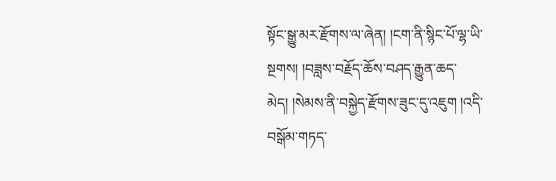སྟོང་སྒྱུ་མར་རྫོགས་ལ་ཞེན། །ངག་ནི་སྙིང་པོ་ལྷ་ཡི་སྔགས། །བཟླས་བརྗོད་ཆོས་བཤད་རྒྱུན་ཆད་མེད། །སེམས་ནི་བསྐྱེད་རྫོགས་ཟུང་དུ་འཇུག །འདི་བསྒོམ་གཏད་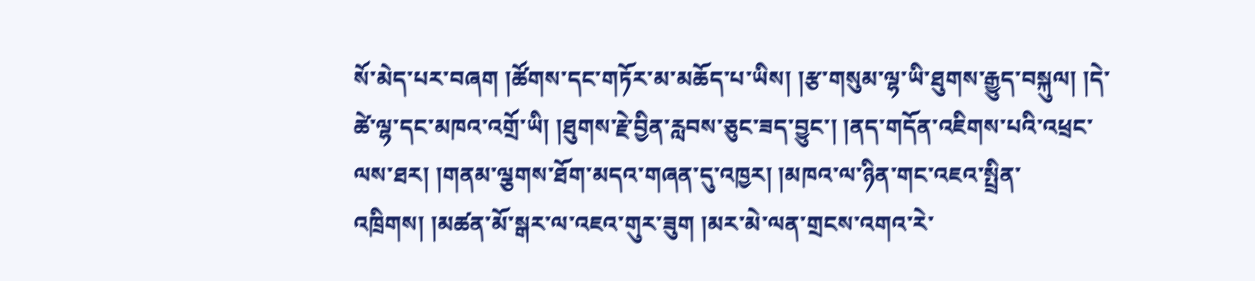སོ་མེད་པར་བཞག །ཚོགས་དང་གཏོར་མ་མཆོད་པ་ཡིས། །རྩ་གསུམ་ལྷ་ཡི་ཐུགས་རྒྱུད་བསྐུལ། །དེ་ཚེ་ལྷ་དང་མཁའ་འགྲོ་ཡི། །ཐུགས་རྗེ་བྱིན་རླབས་ཅུང་ཟད་བྱུང་། །ནད་གདོན་འཇིགས་པའི་འཕྲང་ལས་ཐར། །གནམ་ལྕགས་ཐོག་མདའ་གཞན་དུ་འཁྱར། །མཁའ་ལ་ཉིན་གང་འཇའ་སྤྲིན་འཁྲིགས། །མཚན་མོ་སྒར་ལ་འཇའ་གུར་ཟུག །མར་མེ་ལན་གྲངས་འགའ་རེ་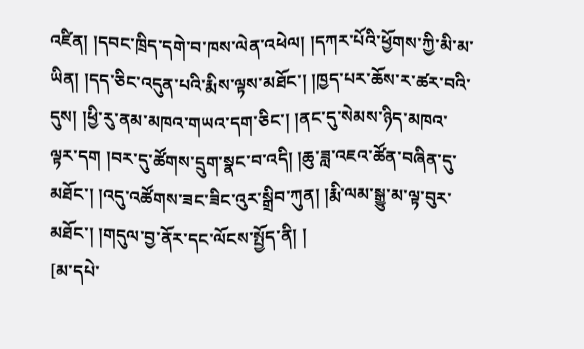འཛིན། །དབང་ཁྲིད་དགེ་བ་ཁས་ལེན་འཕེལ། །དཀར་པོའི་ཕྱོགས་ཀྱི་མི་མ་ཡིན། །དད་ཅིང་འདུན་པའི་རྨིས་ལྟས་མཐོང་། །ཁྱད་པར་ཆོས་ར་ཚར་བའི་དུས། །ཕྱི་རུ་ནམ་མཁའ་གཡའ་དག་ཅིང་། །ནང་དུ་སེམས་ཉིད་མཁའ་ལྟར་དག །བར་དུ་ཚོགས་དྲུག་སྣང་བ་འདི། །ཆུ་ཟླ་འཇའ་ཚོན་བཞིན་དུ་མཐོང་། །འདུ་འཚོགས་ཟང་ཟིང་འུར་སྒྲིབ་ཀུན། །རྨི་ལམ་སྒྱུ་མ་ལྟ་བུར་མཐོང་། །གདུལ་བྱ་ནོར་དང་ལོངས་སྤྱོད་ནི། །
[མ་དཔེ་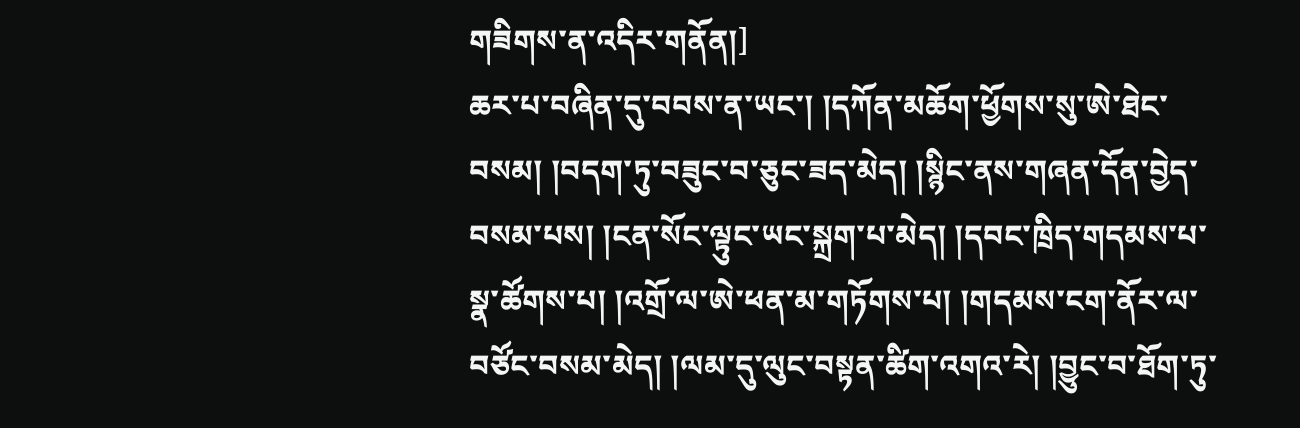གཟིགས་ན་འདིར་གནོན།]
ཆར་པ་བཞིན་དུ་བབས་ན་ཡང་། །དཀོན་མཆོག་ཕྱོགས་སུ་ཨེ་ཐེང་བསམ། །བདག་ཏུ་བཟུང་བ་ཅུང་ཟད་མེད། །སྙིང་ནས་གཞན་དོན་བྱེད་བསམ་པས། །ངན་སོང་ལྟུང་ཡང་སྐྲག་པ་མེད། །དབང་ཁྲིད་གདམས་པ་སྣ་ཚོགས་པ། །འགྲོ་ལ་ཨེ་ཕན་མ་གཏོགས་པ། །གདམས་ངག་ནོར་ལ་བཙོང་བསམ་མེད། །ལམ་དུ་ལུང་བསྟན་ཚིག་འགའ་རེ། །བྱུང་བ་ཐོག་ཏུ་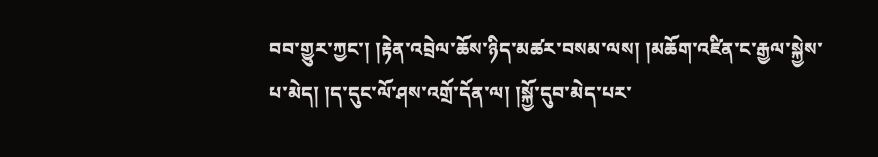བབ་གྱུར་ཀྱང་། །རྟེན་འབྲེལ་ཆོས་ཉིད་མཚར་བསམ་ལས། །མཆོག་འཛིན་ང་རྒྱལ་སྐྱེས་པ་མེད། །ད་དུང་ལོ་ཤས་འགྲོ་དོན་ལ། །སྐྱོ་དུབ་མེད་པར་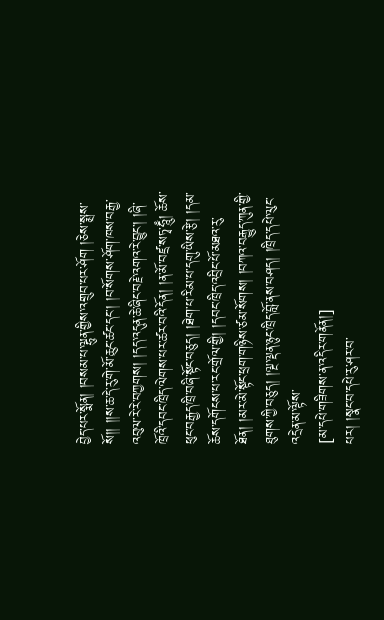བྱེད་པར་སྨོན། །བསམ་པ་ལྷུན་གྱིས་འགྲུབ་པར་ཤོག །ཅེས་སྨྲས་སོ།། །།ས་ཆ་དེ་རུ་གེ་མོ་ཆུང་ཚང་དང་། །བ་སོགས་ཤོག་ཁས་བརྒྱ་འབུལ་རེ་རེ་བཀྱགས། །དད་འདུན་ཆེ་ཞིང་བརྗེ་འགའ་རེ་བྱུང་། །ཞི་ཁྲོའི་དབང་ཁྲིད་ལེགས་པར་ཚར་བའི་དོན། །ན་མོ་བཛྲ་སཏྭ་ཧཱུྃ། ཆོས་ཕུང་བརྒྱད་ཁྲི་བཞི་སྟོང་བཅུད། །ཐེག་པ་རིམ་པ་དགུ་ཡིས་རྩེ། །དམ་ཆོས་དགོངས་པ་རང་གྲོལ་གྱི། །དབང་ཁྲིད་འབྲིང་པོ་མཐའ་རུ་ཐོན། །མར་མེ་སྟོང་ཕྲག་གཉིས་ཙམ་སོགས། །བཀའ་བརྒྱུད་ཀུན་གྱི་ཐུགས་ཀྱི་བཅུད། །ལྔ་ལྡན་ཉུང་ཁྲིད་བློ་ནས་བཤད། །ཁྲིད་དཔེ་ལུང་འདྲེན་མ་ལྟོས་
[མ་དཔེ་གཟིགས་ན་འདིར་གནོན།]
པར། །སྣང་བ་དཔེ་རུ་ཤར་བ་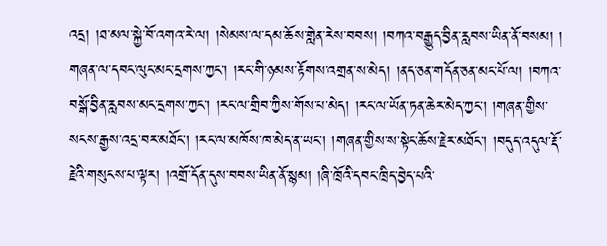འདྲ། །ཐ་མལ་སྐྱེ་བོ་འགའ་རེ་ལ། །སེམས་ལ་དམ་ཆོས་གླེན་རེས་བབས། །བཀའ་བརྒྱུད་བྱིན་རླབས་ཡིན་ནོ་བསམ། ། གཞན་ལ་དབང་ལུང་མང་དྲགས་ཀྱང་། །རང་གི་ཉམས་རྟོགས་འགྲན་ས་མེད། །ནད་ཅན་གདོན་ཅན་མང་པོ་ལ། །བཀའ་བསྒོ་བྱིན་རླབས་མང་དྲགས་ཀྱང་། །རང་ལ་གྲིབ་ཀྱིས་གོས་པ་མེད། །རང་ལ་ཡོན་ཏན་ཆེར་མེད་ཀྱང་། །གཞན་གྱིས་སངས་རྒྱས་འདྲ་བར་མཐོང་། །རང་ལ་མཁོས་ཁ་མེད་ན་ཡང་། །གཞན་གྱིས་ས་སྟེང་ཆོས་རྗེར་མཐོང་། །བདུད་འདུལ་རྡོ་རྗེའི་གསུངས་པ་ལྟར། །འགྲོ་དོན་དུས་བབས་ཡིན་ནོ་སྙམ། །ཞི་ཁྲོའི་དབང་ཁྲིད་བྱེད་པའི་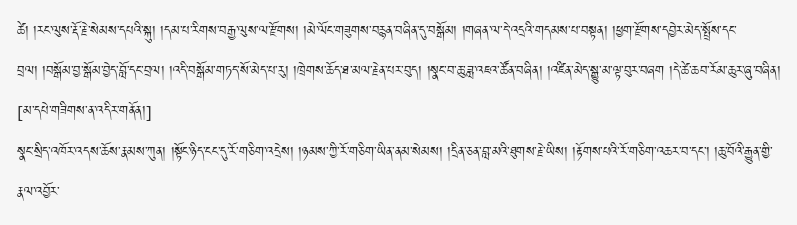ཚེ། །རང་ལུས་རྡོ་རྗེ་སེམས་དཔའི་སྐུ། །དམ་པ་རིགས་བརྒྱ་ལུས་ལ་རྫོགས། །མེ་ལོང་གཟུགས་བརྙན་བཞིན་དུ་བསྒོམ། །གཞན་ལ་དེ་འདྲའི་གདམས་པ་བསྟན། །ཕྱག་རྫོགས་དབྱེར་མེད་སྤྲོས་དང་བྲལ། །བསྒོམ་བྱ་སྒོམ་བྱེད་བློ་དང་བྲལ། །འདི་བསྒོམ་གཏད་སོ་མེད་པ་རུ། །ཁྲེགས་ཆོད་ཐ་མལ་རྗེན་པར་བུད། །སྣང་བ་ཆུ་ཟླ་འཇའ་ཚོན་བཞིན། །འཛིན་མེད་སྒྱུ་མ་ལྟ་བུར་བཞག །དེ་ཚེ་ཆབ་རོམ་ཆུར་ཞུ་བཞིན།
[མ་དཔེ་གཟིགས་ན་འདིར་གནོན།]
སྣང་སྲིད་འཁོར་འདས་ཆོས་རྣམས་ཀུན། །སྟོང་ཉིད་ངང་དུ་རོ་གཅིག་འདྲེས། །ཉམས་ཀྱི་རོ་གཅིག་ཡིན་ནམ་སེམས། །དྲིན་ཅན་བླ་མའི་ཐུགས་རྗེ་ཡིས། །རྟོགས་པའི་རོ་གཅིག་འཆར་བ་དང་། །ཆུ་བོའི་རྒྱུན་གྱི་རྣལ་འབྱོར་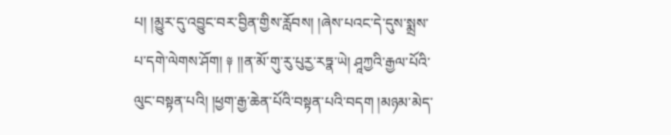པ། །མྱུར་དུ་འབྱུང་བར་བྱིན་གྱིས་རློབས། །ཞེས་པའང་དེ་དུས་སྨྲས་པ་དགེ་ལེགས་ཤོག། ༈ །།ན་མོ་གུ་རུ་པུརྱ་རཏྣ་ཡེ། ཤཱཀྱའི་རྒྱལ་པོའི་ལུང་བསྟན་པའི། །ཕྱག་རྒྱ་ཆེན་པོའི་བསྟན་པའི་བདག །མཉམ་མེད་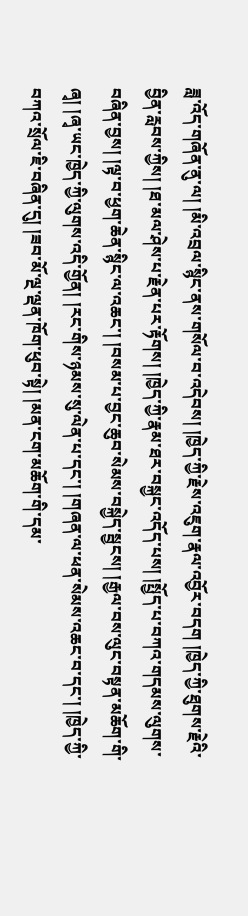ཟླ་འོད་གཞོན་ནུ་ལ། །མི་འབྲལ་སྙིང་ནས་གསོལ་བ་འདེབས། །ཁྱེད་ཀྱི་རྗེས་འཇུག་རྣལ་འབྱོར་བདག །ཁྱེད་ཀྱི་ཐུགས་རྗེའི་བྱིན་རླབས་ཀྱིས། །ཐ་མལ་ཤེས་པ་རྗེན་པར་རྟོགས། །ཁྱེད་ཀྱི་རྣམ་ཐར་བསྐྱང་འདོད་པས། །སྤྱོད་པ་བཀའ་གདམས་ལུགས་བཞིན་བྱས། །ལྟ་བ་ཕྱག་ཆེན་སྙིང་ལ་འཆང་། །བསམ་པ་བྱང་ཆུབ་སེམས་བསྐྱེད་སྦྱངས། །རྒྱལ་བས་ལུང་བསྟན་མཆོག་གི་ཞྭ། །ཞྭ་ཡང་ཁྱེད་ཀྱི་ལུགས་འདི་གྱོན། །རང་གིས་ཉམས་སུ་ལེན་པ་དང་། །གཞན་ལ་ཕན་སེམས་འཆང་བ་དང་། །ཁྱེད་ཀྱི་བཀའ་སྲོལ་ཇི་བཞིན་དུ། །ཟབ་མོ་ལྔ་ལྡན་ཁོག་ཕུབ་སྟེ། །མན་ངག་མཆོག་གི་དམ་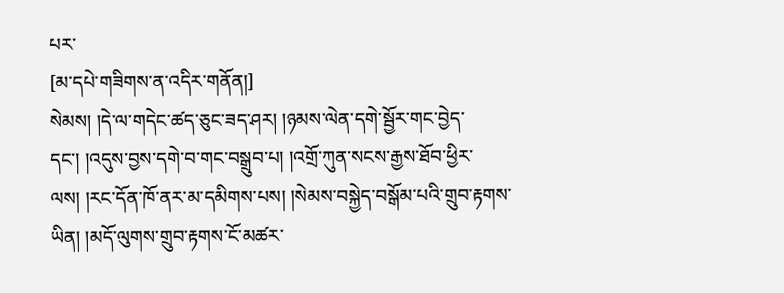པར་
[མ་དཔེ་གཟིགས་ན་འདིར་གནོན།]
སེམས། །དེ་ལ་གདེང་ཚད་ཅུང་ཟད་ཤར། །ཉམས་ལེན་དགེ་སྦྱོར་གང་བྱེད་དང་། །འདུས་བྱས་དགེ་བ་གང་བསྒྲུབ་པ། །འགྲོ་ཀུན་སངས་རྒྱས་ཐོབ་ཕྱིར་ལས། །རང་དོན་ཁོ་ནར་མ་དམིགས་པས། །སེམས་བསྐྱེད་བསྒོམ་པའི་གྲུབ་རྟགས་ཡིན། །མདོ་ལུགས་གྲུབ་རྟགས་ངོ་མཚར་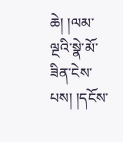ཆེ། །ལམ་ལྔའི་སྣེ་མོ་ཟིན་ངེས་པས། །དངོས་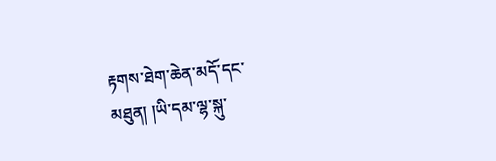རྟགས་ཐེག་ཆེན་མདོ་དང་མཐུན། །ཡི་དམ་ལྷ་སྐུ་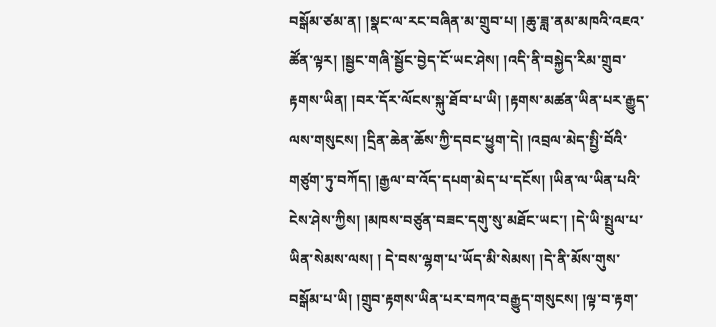བསྒོམ་ཙམ་ན། །སྣང་ལ་རང་བཞིན་མ་གྲུབ་པ། །ཆུ་ཟླ་ནམ་མཁའི་འཇའ་ཚོན་ལྟར། །སྦྱང་གཞི་སྦྱོང་བྱེད་ངོ་ཡང་ཤེས། །འདི་ནི་བསྐྱེད་རིམ་གྲུབ་རྟགས་ཡིན། །བར་དོར་ལོངས་སྐུ་ཐོབ་པ་ཡི། །རྟགས་མཚན་ཡིན་པར་རྒྱུད་ལས་གསུངས། །དྲིན་ཆེན་ཆོས་ཀྱི་དབང་ཕྱུག་དེ། །འབྲལ་མེད་སྤྱི་བོའི་གཙུག་ཏུ་བཀོད། །རྒྱལ་བ་འོད་དཔག་མེད་པ་དངོས། །ཡིན་ལ་ཡིན་པའི་ངེས་ཤེས་ཀྱིས། །མཁས་བཙུན་བཟང་དགུ་སུ་མཐོང་ཡང་། །དེ་ཡི་སྤྲུལ་པ་ཡིན་སེམས་ལས། ། དེ་བས་ལྷག་པ་ཡོད་མི་སེམས། །དེ་ནི་མོས་གུས་བསྒོམ་པ་ཡི། །གྲུབ་རྟགས་ཡིན་པར་བཀའ་བརྒྱུད་གསུངས། །ལྟ་བ་རྟག་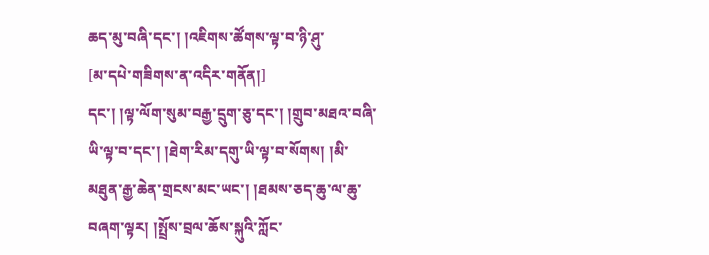ཆད་མུ་བཞི་དང་། །འཇིགས་ཚོགས་ལྟ་བ་ཉི་ཤུ་
[མ་དཔེ་གཟིགས་ན་འདིར་གནོན།]
དང་། །ལྟ་ལོག་སུམ་བརྒྱ་དྲུག་ཅུ་དང་། །གྲུབ་མཐའ་བཞི་ཡི་ལྟ་བ་དང་། །ཐེག་རིམ་དགུ་ཡི་ལྟ་བ་སོགས། །མི་མཐུན་རྒྱ་ཆེན་གྲངས་མང་ཡང་། །ཐམས་ཅད་ཆུ་ལ་ཆུ་བཞག་ལྟར། །སྤྲོས་བྲལ་ཆོས་སྐུའི་ཀློང་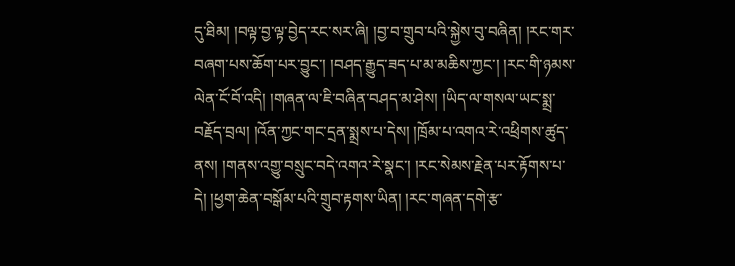དུ་ཐིམ། །བལྟ་བྱ་ལྟ་བྱེད་རང་སར་ཞི། །བྱ་བ་གྲུབ་པའི་སྐྱེས་བུ་བཞིན། །རང་གར་བཞག་པས་ཆོག་པར་བྱུང་། །བཤད་རྒྱུད་ཟད་པ་མ་མཆིས་ཀྱང་། །རང་གི་ཉམས་ལེན་ངོ་བོ་འདི། །གཞན་ལ་ཇི་བཞིན་བཤད་མ་ཤེས། །ཡིད་ལ་གསལ་ཡང་སྨྲ་བརྗོད་བྲལ། །འོན་ཀྱང་གང་དྲན་སྨྲས་པ་དེས། །ཁྲོམ་པ་འགའ་རེ་འཕྲིགས་ཚུད་ནས། །གནས་འགྱུ་བསྲུང་བདེ་འགའ་རེ་སྣང་། །རང་སེམས་རྗེན་པར་རྟོགས་པ་དེ། །ཕྱག་ཆེན་བསྒོམ་པའི་གྲུབ་རྟགས་ཡིན། །རང་གཞན་དགེ་རྩ་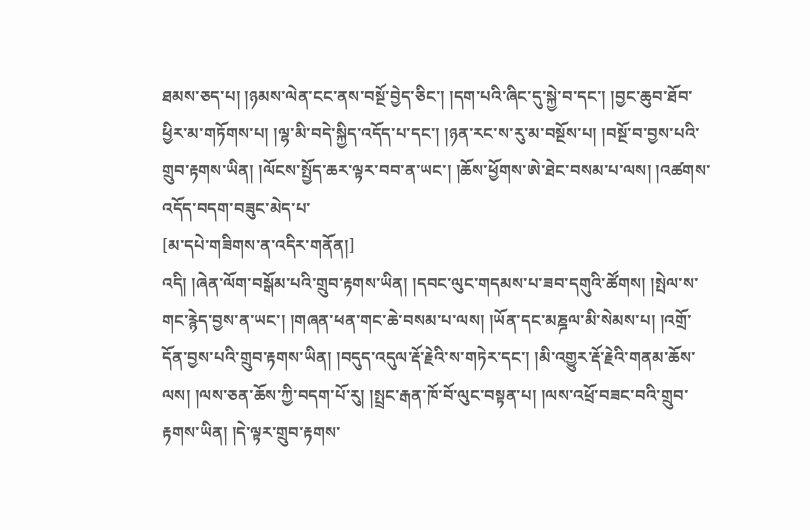ཐམས་ཅད་པ། །ཉམས་ལེན་ངང་ནས་བསྔོ་བྱེད་ཅིང་། །དག་པའི་ཞིང་དུ་སྐྱེ་བ་དང་། །བྱང་ཆུབ་ཐོབ་ཕྱིར་མ་གཏོགས་པ། །ལྷ་མི་བདེ་སྐྱིད་འདོད་པ་དང་། །ཉན་རང་ས་རུ་མ་བསྔོས་པ། །བསྔོ་བ་བྱས་པའི་གྲུབ་རྟགས་ཡིན། །ལོངས་སྤྱོད་ཆར་ལྟར་བབ་ན་ཡང་། །ཆོས་ཕྱོགས་ཨེ་ཐེང་བསམ་པ་ལས། །འཚགས་འདོད་བདག་བཟུང་མེད་པ་
[མ་དཔེ་གཟིགས་ན་འདིར་གནོན།]
འདི། །ཞེན་ལོག་བསྒོམ་པའི་གྲུབ་རྟགས་ཡིན། །དབང་ལུང་གདམས་པ་ཟབ་དགུའི་ཚོགས། །སྤེལ་ས་གང་རྙེད་བྱས་ན་ཡང་། །གཞན་ཕན་གང་ཆེ་བསམ་པ་ལས། །ཡོན་དང་མཎྜལ་མི་སེམས་པ། །འགྲོ་དོན་བྱས་པའི་གྲུབ་རྟགས་ཡིན། །བདུད་འདུལ་རྡོ་རྗེའི་ས་གཏེར་དང་། །མི་འགྱུར་རྡོ་རྗེའི་གནམ་ཆོས་ལས། །ལས་ཅན་ཆོས་ཀྱི་བདག་པོ་རུ། །སྤྲང་རྒན་ཁོ་བོ་ལུང་བསྟན་པ། །ལས་འཕྲོ་བཟང་བའི་གྲུབ་རྟགས་ཡིན། །དེ་ལྟར་གྲུབ་རྟགས་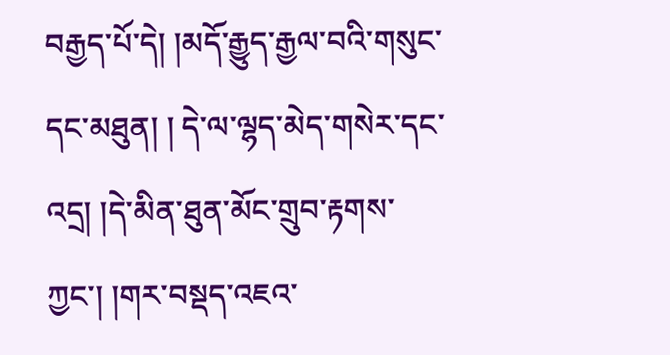བརྒྱད་པོ་དེ། །མདོ་རྒྱུད་རྒྱལ་བའི་གསུང་དང་མཐུན། ། དེ་ལ་ལྷད་མེད་གསེར་དང་འདྲ། །དེ་མིན་ཐུན་མོང་གྲུབ་རྟགས་ཀྱང་། །གར་བསྡད་འཇའ་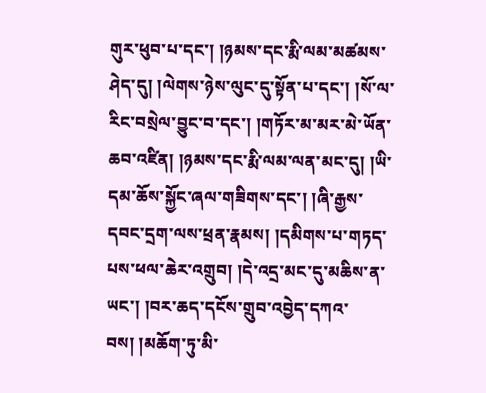གུར་ཕུབ་པ་དང་། །ཉམས་དང་རྨི་ལམ་མཚམས་ཤེད་དུ། །ལེགས་ཉེས་ལུང་དུ་སྟོན་པ་དང་། །སོ་ལ་རིང་བསྲེལ་བྱུང་བ་དང་། །གཏོར་མ་མར་མེ་ཡོན་ཆབ་འཛིན། །ཉམས་དང་རྨི་ལམ་ལན་མང་དུ། །ཡི་དམ་ཆོས་སྐྱོང་ཞལ་གཟིགས་དང་། །ཞི་རྒྱས་དབང་དྲག་ལས་ཕྲན་རྣམས། །དམིགས་པ་གཏད་པས་ཕལ་ཆེར་འགྲུབ། །དེ་འདྲ་མང་དུ་མཆིས་ན་ཡང་། །བར་ཆད་དངོས་གྲུབ་འབྱེད་དཀའ་བས། །མཆོག་ཏུ་མི་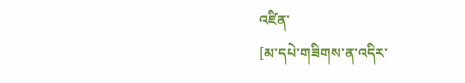འཛིན་
[མ་དཔེ་གཟིགས་ན་འདིར་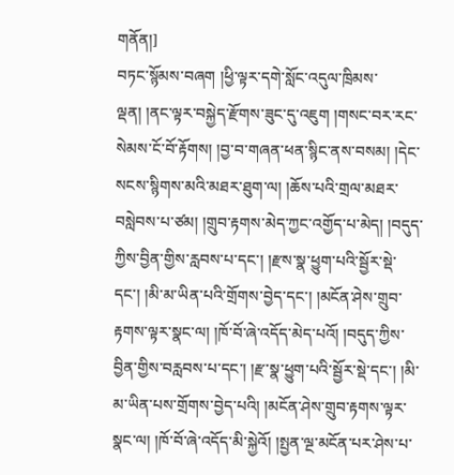གནོན།]
བཏང་སྙོམས་བཞག །ཕྱི་ལྟར་དགེ་སློང་འདུལ་ཁྲིམས་ལྡན། །ནང་ལྟར་བསྐྱེད་རྫོགས་ཟུང་དུ་འཇུག །གསང་བར་རང་སེམས་ངོ་བོ་རྟོགས། །བྱ་བ་གཞན་ཕན་སྙིང་ནས་བསམ། །དེང་སངས་སྙིགས་མའི་མཐར་ཐུག་ལ། །ཆོས་པའི་གྲལ་མཐར་བསླེབས་པ་ཙམ། །གྲུབ་རྟགས་མེད་ཀྱང་འགྱོད་པ་མེད། །བདུད་ཀྱིས་བྱིན་གྱིས་རླབས་པ་དང་། །རྫས་སྣ་ཕྱུག་པའི་སྦྱོར་སྡེ་དང་། །མི་མ་ཡིན་པའི་གྲོགས་བྱེད་དང་། །མངོན་ཤེས་གྲུབ་རྟགས་ལྟར་སྣང་ལ། །ཁོ་བོ་ཞེ་འདོད་མེད་པའོ། །བདུད་ཀྱིས་བྱིན་གྱིས་བརླབས་པ་དང་། །རྫ་སྣ་ཕྱུག་པའི་སྦྱོར་སྡེ་དང་། །མི་མ་ཡིན་པས་གྲོགས་བྱེད་པའི། །མངོན་ཤེས་གྲུབ་རྟགས་ལྟར་སྣང་ལ། །ཁོ་བོ་ཞེ་འདོད་མི་སྐྱེའོ། །སྤྱན་ལྔ་མངོན་པར་ཤེས་པ་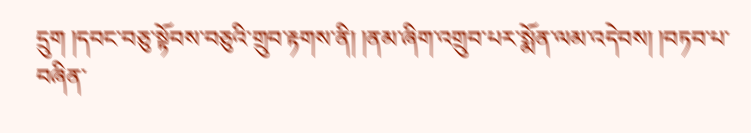དྲུག །དབང་བཅུ་སྟོབས་བཅུའི་གྲུབ་རྟགས་ནི། །ནམ་ཞིག་འགྲུབ་པར་སྨོན་ལམ་འདེབས། །བཏབ་པ་བཞིན་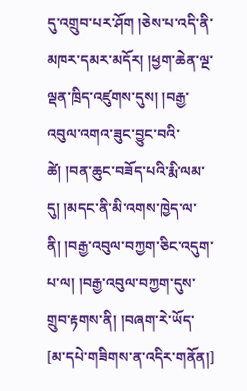དུ་འགྲུབ་པར་ཤོག །ཅེས་པ་འདི་ནི་མཁར་དམར་མདོར། །ཕྱག་ཆེན་ལྔ་ལྡན་ཁྲིད་འཛུགས་དུས། །བརྒྱ་འབུལ་འགའ་ཟུང་བྱུང་བའི་ཚེ། །བན་ཆུང་བཟོད་པའི་རྨི་ལམ་དུ། །མདང་ནི་མི་འགས་ཁྱེད་ལ་ནི། །བརྒྱ་འབུལ་བཀྱག་ཅིང་འདུག་པ་ལ། །བརྒྱ་འབུལ་བཀྱག་དུས་གྲུབ་རྟགས་ནི། །བཞག་རེ་ཡོད་
[མ་དཔེ་གཟིགས་ན་འདིར་གནོན།]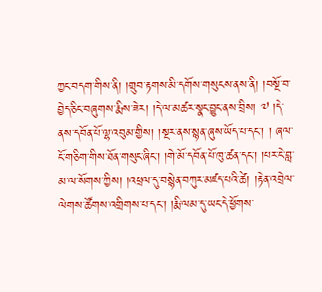ཀྱང་བདག་གིས་ནི། །གྲུབ་རྟགས་མི་དགོས་གསུངས་ནས་ནི། །བསྔོ་བ་བྱེད་ཅིང་བཞུགས་རྨིས་ཟེར། །དེ་ལ་མཚར་སྣང་བྱུང་ནས་བྲིས། ༧ །དེ་ནས་དབོན་པོ་ལྷ་འབུམ་གྱིས། །སྔར་ནས་སྙན་ཞུས་ཡོད་པ་དང་། ། ཞལ་ངོ་གཅིག་གིས་ཐོན་གསུང་ཞིང་། །གེ་མོ་དབོན་པོ་ཁུ་ཚན་དང་། །པར་ངེ་བླ་མ་ལ་སོགས་ཀྱིས། །འཕྲལ་དུ་བསྙེན་བཀུར་མཛད་པའི་ཚེ། །རྟེན་འབྲེལ་ལེགས་ཚོགས་འགྲིགས་པ་དང་། །རྨི་ལམ་དུ་ཡང་དེ་ཕྱོགས་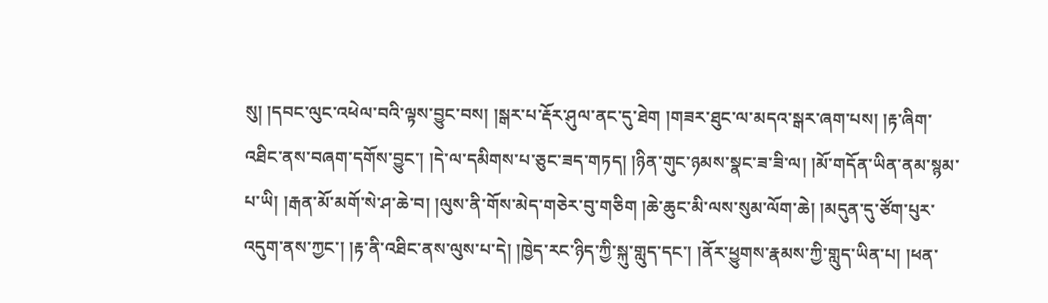སུ། །དབང་ལུང་འཕེལ་བའི་ལྟས་བྱུང་བས། །སྒར་པ་རྡོར་ཤུལ་ནང་དུ་ཐེག །གཟར་ཐུང་ལ་མདའ་སྒར་ཞག་པས། །རྟ་ཞིག་འཐིང་ནས་བཞག་དགོས་བྱུང་། །དེ་ལ་དམིགས་པ་ཅུང་ཟད་གཏད། །ཉིན་གུང་ཉམས་སྣང་ཟ་ཟི་ལ། །མོ་གདོན་ཡིན་ནམ་སྙམ་པ་ཡི། །རྒན་མོ་མགོ་སེ་ཤ་ཆེ་བ། །ལུས་ནི་གོས་མེད་གཅེར་བུ་གཅིག །ཆེ་ཆུང་མི་ལས་སུམ་ལོག་ཆེ། །མདུན་དུ་ཙོག་པུར་འདུག་ནས་ཀྱང་། །རྟ་ནི་འཐིང་ནས་ལུས་པ་དེ། །ཁྱེད་རང་ཉིད་ཀྱི་སྐུ་གླུད་དང་། །ནོར་ཕྱུགས་རྣམས་ཀྱི་གླུད་ཡིན་པ། །ཕན་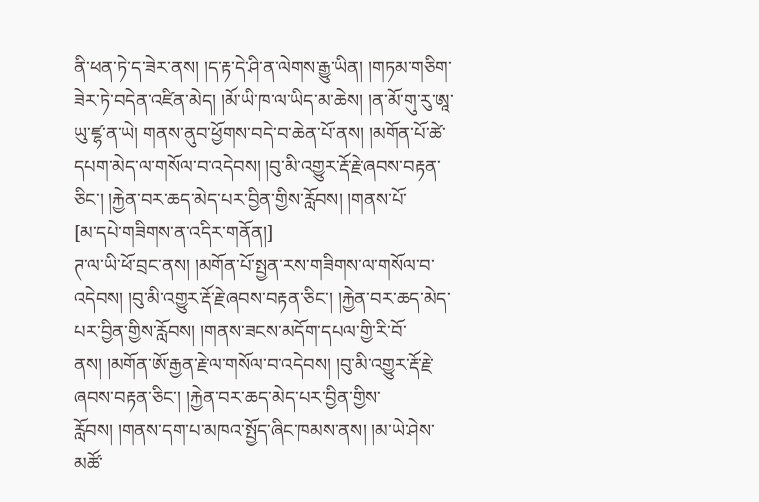ནི་ཕན་ཏེ་ད་ཟེར་ནས། །ད་རྟ་དེ་ཤི་ན་ལེགས་རྒྱུ་ཡིན། །གཏམ་གཅིག་ཟེར་ཏེ་བདེན་འཛིན་མེད། །མོ་ཡི་ཁ་ལ་ཡིད་མ་ཆེས། །ན་མོ་གུ་རུ་ཨཱ་ཡུ་ཛྷ་ན་ཡེ། གནས་ནུབ་ཕྱོགས་བདེ་བ་ཆེན་པོ་ནས། །མགོན་པོ་ཚེ་དཔག་མེད་ལ་གསོལ་བ་འདེབས། །བུ་མི་འགྱུར་རྡོ་རྗེ་ཞབས་བརྟན་ཅིང་། །རྐྱེན་བར་ཆད་མེད་པར་བྱིན་གྱིས་རློབས། །གནས་པོ་
[མ་དཔེ་གཟིགས་ན་འདིར་གནོན།]
ཊ་ལ་ཡི་ཕོ་བྲང་ནས། །མགོན་པོ་སྤྱན་རས་གཟིགས་ལ་གསོལ་བ་འདེབས། །བུ་མི་འགྱུར་རྡོ་རྗེ་ཞབས་བརྟན་ཅིང་། །རྐྱེན་བར་ཆད་མེད་པར་བྱིན་གྱིས་རློབས། །གནས་ཟངས་མདོག་དཔལ་གྱི་རི་བོ་ནས། །མགོན་ཨོ་རྒྱན་རྗེ་ལ་གསོལ་བ་འདེབས། །བུ་མི་འགྱུར་རྡོ་རྗེ་ཞབས་བརྟན་ཅིང་། །རྐྱེན་བར་ཆད་མེད་པར་བྱིན་གྱིས་རློབས། །གནས་དག་པ་མཁའ་སྤྱོད་ཞིང་ཁམས་ནས། །མ་ཡེ་ཤེས་མཚོ་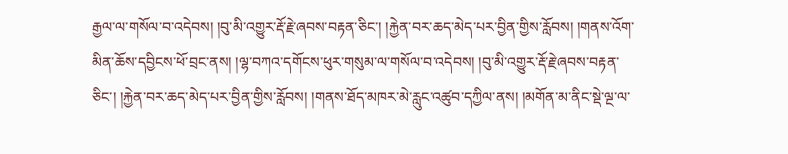རྒྱལ་ལ་གསོལ་བ་འདེབས། །བུ་མི་འགྱུར་རྡོ་རྗེ་ཞབས་བརྟན་ཅིང་། །རྐྱེན་བར་ཆད་མེད་པར་བྱིན་གྱིས་རློབས། །གནས་འོག་མིན་ཆོས་དབྱིངས་ཕོ་བྲང་ནས། །ལྷ་བཀའ་དགོངས་ཕུར་གསུམ་ལ་གསོལ་བ་འདེབས། །བུ་མི་འགྱུར་རྡོ་རྗེ་ཞབས་བརྟན་ཅིང་། །རྐྱེན་བར་ཆད་མེད་པར་བྱིན་གྱིས་རློབས། །གནས་ཐོད་མཁར་མེ་རླུང་འཚུབ་དཀྱིལ་ནས། །མགོན་མ་ནིང་སྡེ་ལྔ་ལ་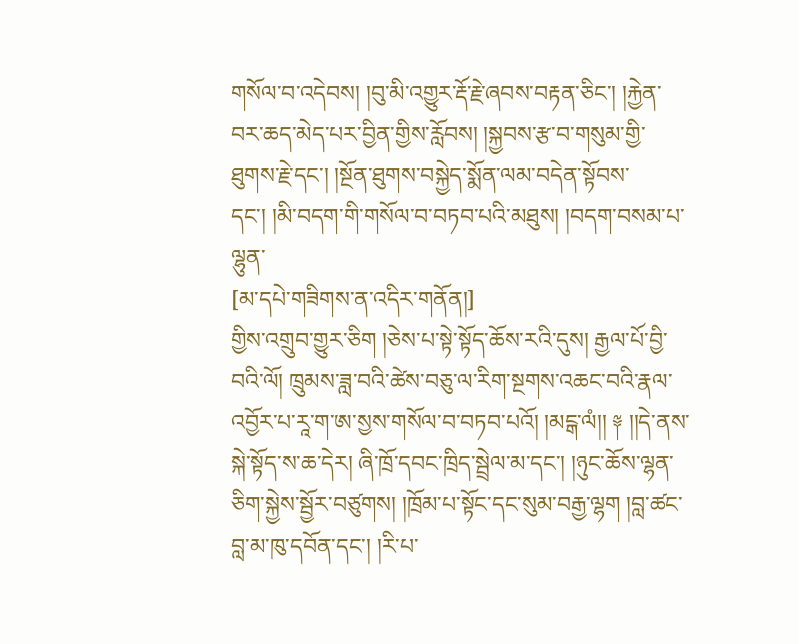གསོལ་བ་འདེབས། །བུ་མི་འགྱུར་རྡོ་རྗེ་ཞབས་བརྟན་ཅིང་། །རྐྱེན་བར་ཆད་མེད་པར་བྱིན་གྱིས་རློབས། །སྐྱབས་རྩ་བ་གསུམ་གྱི་ཐུགས་རྗེ་དང་། །སྔོན་ཐུགས་བསྐྱེད་སྨོན་ལམ་བདེན་སྟོབས་དང་། །མི་བདག་གི་གསོལ་བ་བཏབ་པའི་མཐུས། །བདག་བསམ་པ་ལྷུན་
[མ་དཔེ་གཟིགས་ན་འདིར་གནོན།]
གྱིས་འགྲུབ་གྱུར་ཅིག །ཅེས་པ་སྟེ་སྟོད་ཆོས་རའི་དུས། རྒྱལ་པོ་བྱི་བའི་ལོ། ཁྲུམས་ཟླ་བའི་ཚེས་བཅུ་ལ་རིག་སྔགས་འཆང་བའི་རྣལ་འབྱོར་པ་རཱ་ག་ཨ་སྱས་གསོལ་བ་བཏབ་པའོ། །མངྒ་ལཾ།། ༈ །།དེ་ནས་སྐེ་སྟོད་ས་ཆ་དེར། ཞི་ཁྲོ་དབང་ཁྲིད་སྦྲེལ་མ་དང་། །ཉུང་ཆོས་ལྷན་ཅིག་སྐྱེས་སྦྱོར་བཙུགས། །ཁྲོམ་པ་སྟོང་དང་སུམ་བརྒྱ་ལྷག །བླ་ཚང་བླ་མ་ཁུ་དབོན་དང་། །རི་པ་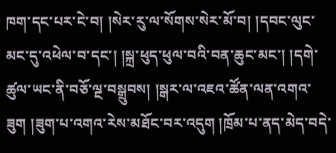ཁག་དང་པར་ངེ་བ། །སེར་རུ་ལ་སོགས་སེར་མོ་བ། །དབང་ལུང་མང་དུ་འཕེལ་བ་དང་། །སྐྲ་ཕུད་ཕུལ་བའི་བན་ཆུང་མང་། །དགེ་ཚུལ་ཡང་ནི་བཅོ་ལྔ་བསྒྲུབས། །སྒར་ལ་འཇའ་ཚོན་ལན་འགའ་ཟུག །ཟུག་པ་འགའ་རེས་མཐོང་བར་འདུག །ཁྲོམ་པ་ནད་མེད་བདེ་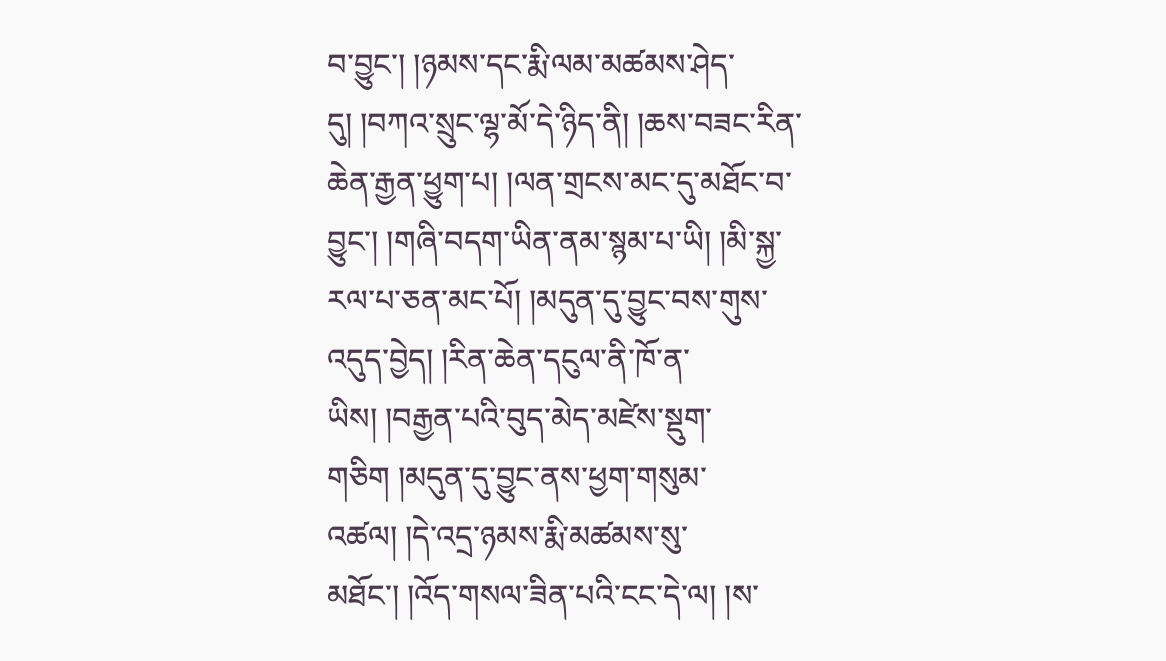བ་བྱུང་། །ཉམས་དང་རྨི་ལམ་མཚམས་ཤེད་དུ། །བཀའ་སྲུང་ལྷ་མོ་དེ་ཉིད་ནི། །ཆས་བཟང་རིན་ཆེན་རྒྱན་ཕྱུག་པ། །ལན་གྲངས་མང་དུ་མཐོང་བ་བྱུང་། །གཞི་བདག་ཡིན་ནམ་སྙམ་པ་ཡི། །མི་སྐྱ་རལ་པ་ཅན་མང་པོ། །མདུན་དུ་བྱུང་བས་གུས་འདུད་བྱེད། །རིན་ཆེན་དངུལ་ནི་ཁོ་ན་ཡིས། །བརྒྱན་པའི་བུད་མེད་མཛེས་སྡུག་གཅིག །མདུན་དུ་བྱུང་ནས་ཕྱག་གསུམ་འཚལ། །དེ་འདྲ་ཉམས་རྨི་མཚམས་སུ་མཐོང་། །འོད་གསལ་ཟིན་པའི་ངང་དེ་ལ། །ས་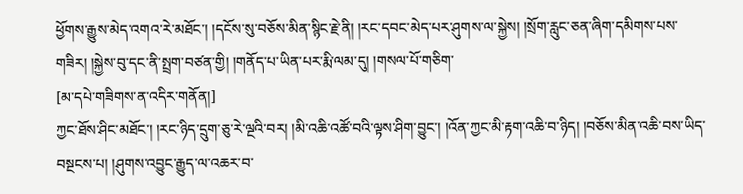ཕྱོགས་རྒྱུས་མེད་འགའ་རེ་མཐོང་། །དངོས་སུ་བཅོས་མིན་སྙིང་རྗེ་ནི། །རང་དབང་མེད་པར་ཤུགས་ལ་སྐྱེས། །སྲོག་རླུང་ཅན་ཞིག་དམིགས་པས་གཟིར། །སྐྱེས་བུ་དང་ནི་སྤྲག་བཙན་གྱི། །གནོད་པ་ཡིན་པར་རྨི་ལམ་དུ། །གསལ་པོ་གཅིག་
[མ་དཔེ་གཟིགས་ན་འདིར་གནོན།]
ཀྱང་ཐོས་ཤིང་མཐོང་། །རང་ཉིད་དྲུག་ཅུ་རེ་ལྔའི་བར། །མི་འཆི་འཚོ་བའི་ལྟས་ཤིག་བྱུང་། །འོན་ཀྱང་མི་རྟག་འཆི་བ་ཉིད། །བཅོས་མིན་འཆི་བས་ཡིད་བསྔངས་པ། །ཤུགས་འབྱུང་རྒྱུད་ལ་འཆར་བ་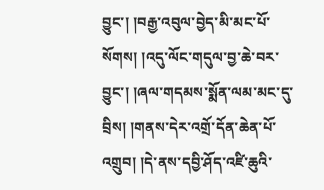བྱུང་། །བརྒྱ་འབུལ་བྱེད་མི་མང་པོ་སོགས། །འདུ་ལོང་གདུལ་བྱ་ཆེ་བར་བྱུང་། །ཞལ་གདམས་སྨོན་ལམ་མང་དུ་བྲིས། །གནས་དེར་འགྲོ་དོན་ཆེན་པོ་འགྲུབ། །དེ་ནས་དབྱི་ཤོད་འཛི་ཆུའི་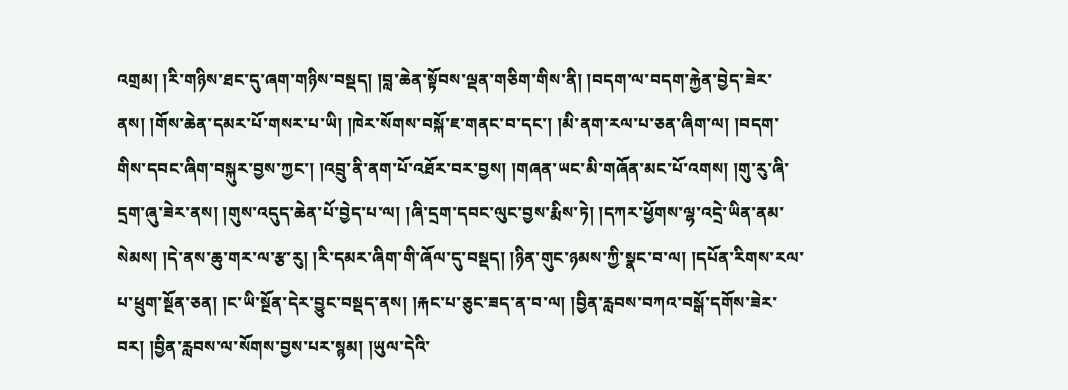འགྲམ། །རི་གཉིས་ཐང་དུ་ཞག་གཉིས་བསྡད། །བླ་ཆེན་སྟོབས་ལྡན་གཅིག་གིས་ནི། །བདག་ལ་བདག་རྐྱེན་བྱེད་ཟེར་ནས། །གོས་ཆེན་དམར་པོ་གསར་པ་ཡི། །ཁེར་སོགས་བསྐོ་ཇ་གནང་བ་དང་། །མི་ནག་རལ་པ་ཅན་ཞིག་ལ། །བདག་གིས་དབང་ཞིག་བསྐུར་བྱས་ཀྱང་། །འབྲུ་ནི་ནག་པོ་འཐོར་བར་བྱས། །གཞན་ཡང་མི་གཞོན་མང་པོ་འགས། །གུ་རུ་ཞི་དྲག་ཞུ་ཟེར་ནས། །གུས་འདུད་ཆེན་པོ་བྱེད་པ་ལ། །ཞི་དྲག་དབང་ལུང་བྱས་རྨིས་ཏེ། །དཀར་ཕྱོགས་ལྷ་འདྲེ་ཡིན་ནམ་སེམས། །དེ་ནས་ཆུ་གར་ལ་རྩ་རུ། །རི་དམར་ཞིག་གི་ཞོལ་དུ་བསྡད། །ཉིན་གུང་ཉམས་ཀྱི་སྣང་བ་ལ། །དཔོན་རིགས་རལ་པ་ཕྲུག་སྔོན་ཅན། །ང་ཡི་སྔོན་དེར་བྱུང་བསྡད་ནས། །རྐང་པ་ཅུང་ཟད་ན་བ་ལ། །བྱིན་རླབས་བཀའ་བསྒོ་དགོས་ཟེར་བར། །བྱིན་རླབས་ལ་སོགས་བྱས་པར་སྙམ། །ཡུལ་དེའི་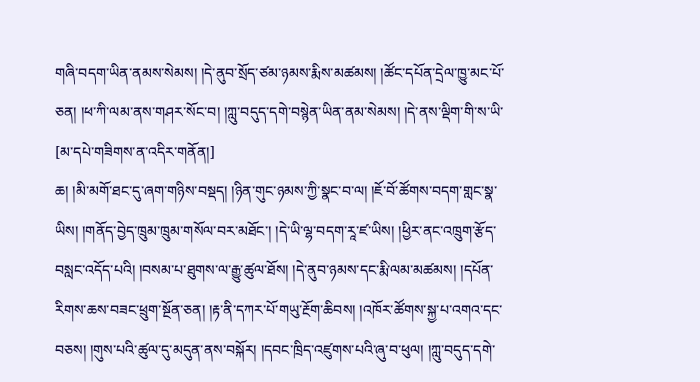གཞི་བདག་ཡིན་ནམས་སེམས། །དེ་ནུབ་སྲོད་ཙམ་ཉམས་རྨིས་མཚམས། །ཚོང་དཔོན་དྲེལ་ཁྱུ་མང་པོ་ཅན། །ཕ་ཀི་ལམ་ནས་གཤར་སོང་བ། །ཀླུ་བདུད་དགེ་བསྙེན་ཡིན་ནམ་སེམས། །དེ་ནས་ལྡིག་གི་ས་ཡི་
[མ་དཔེ་གཟིགས་ན་འདིར་གནོན།]
ཆ། །མི་མགོ་ཐང་དུ་ཞག་གཉིས་བསྡད། །ཉིན་གུང་ཉམས་ཀྱི་སྣང་བ་ལ། །ཇོ་བོ་ཚོགས་བདག་གླང་སྣ་ཡིས། །གནོད་བྱེད་ཁྲུམ་ཁྲུམ་གསོལ་བར་མཐོང་། །དེ་ཡི་ལྷ་བདག་རཱ་ཛ་ཡིས། །ཕྱིར་ནང་འཁྲུག་རྩོད་བསླང་འདོད་པའི། །བསམ་པ་ཐུགས་ལ་རྒྱུ་ཚུལ་ཐོས། །དེ་ནུབ་ཉམས་དང་རྨི་ལམ་མཚམས། །དཔོན་རིགས་ཆས་བཟང་ཕྲུག་སྔོན་ཅན། །རྟ་ནི་དཀར་པོ་གཡུ་རྔོག་ཆིབས། །འཁོར་ཚོགས་སྐྱ་པ་འགའ་དང་བཅས། །གུས་པའི་ཚུལ་དུ་མདུན་ནས་བསྐོར། །དབང་ཁྲིད་འཛུགས་པའི་ཞུ་བ་ཕུལ། །ཀླུ་བདུད་དགེ་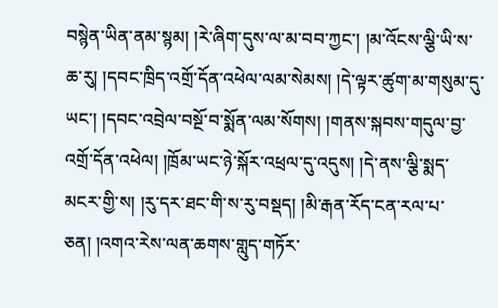བསྙེན་ཡིན་ནམ་སྙམ། །རེ་ཞིག་དུས་ལ་མ་བབ་ཀྱང་། །མ་འོངས་ལྕི་ཡི་ས་ཆ་རུ། །དབང་ཁྲིད་འགྲོ་དོན་འཕེལ་ལམ་སེམས། །དེ་ལྟར་ཚུག་མ་གསུམ་དུ་ཡང་། །དབང་འབྲེལ་བསྔོ་བ་སྨོན་ལམ་སོགས། །གནས་སྐབས་གདུལ་བྱ་འགྲོ་དོན་འཕེལ། །ཁྲོམ་ཡང་ཉེ་སྐོར་འཕྲལ་དུ་འདུས། །དེ་ནས་ལྕི་སྨད་མངར་གྱི་ས། །རུ་དར་ཐང་གི་ས་རུ་བསྡད། །མི་རྒན་རོད་ངན་རལ་པ་ཅན། །འགའ་རེས་ལན་ཆགས་གླུད་གཏོར་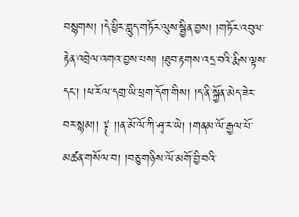བསྙགས། །དེ་ཕྱིར་གླུད་གཏོར་ལུས་སྦྱིན་བྱས། །གཏོར་འབུལ་རྟེན་འབྲེལ་འགའ་བྱས་པས། །ཐུབ་རྟགས་འདྲ་བའི་རྨིས་ལྟས་དང་། །ཕ་རོལ་དགྲ་ཡི་ཕྲག་དོག་གིས། །ད་ནི་སྐྱོན་མེད་ཟེར་བར་སྙམ།། ༈ །།ན་མོ་ལོ་ཀི་ཤྭ་ར་ཡེ། །གནམ་ལོ་རྒྱལ་པོ་མཚན་གསོལ་བ། །བཅུ་གཉིས་ལོ་མགོ་བྱི་བའི་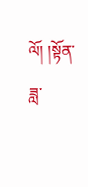ལོ། །སྟོན་ཟླ་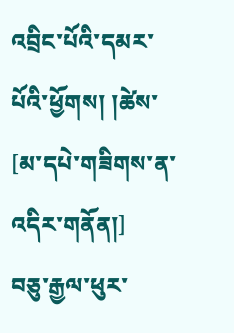འབྲིང་པོའི་དམར་པོའི་ཕྱོགས། །ཚེས་
[མ་དཔེ་གཟིགས་ན་འདིར་གནོན།]
བཅུ་རྒྱལ་ཕུར་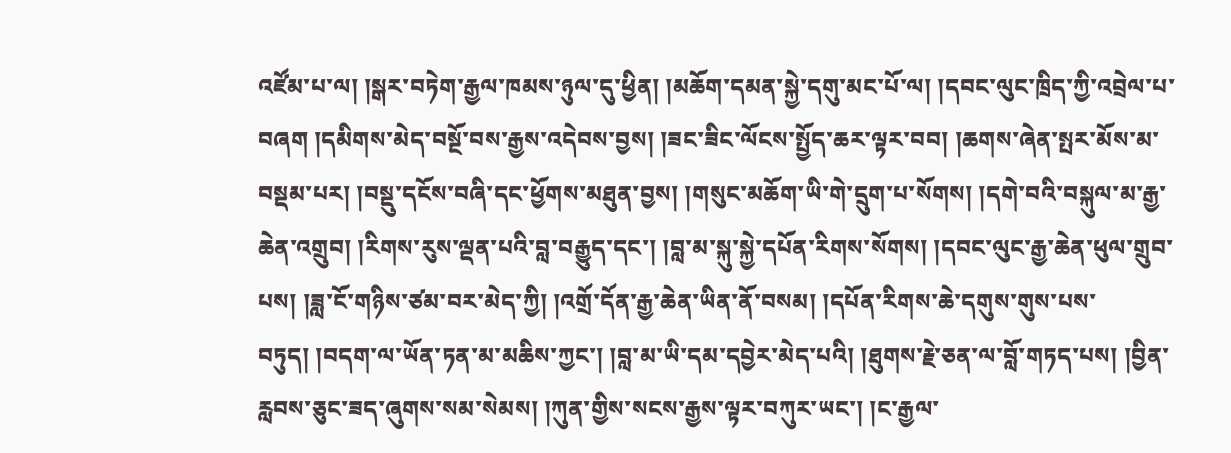འཛོམ་པ་ལ། །སྒར་བཏེག་རྒྱལ་ཁམས་ཉུལ་དུ་ཕྱིན། །མཆོག་དམན་སྐྱེ་དགུ་མང་པོ་ལ། །དབང་ལུང་ཁྲིད་ཀྱི་འབྲེལ་པ་བཞག །དམིགས་མེད་བསྔོ་བས་རྒྱས་འདེབས་བྱས། །ཟང་ཟིང་ལོངས་སྤྱོད་ཆར་ལྟར་བབ། །ཆགས་ཞེན་སྤར་མོས་མ་བསྡམ་པར། །བསྡུ་དངོས་བཞི་དང་ཕྱོགས་མཐུན་བྱས། །གསུང་མཆོག་ཡི་གེ་དྲུག་པ་སོགས། །དགེ་བའི་བསྐུལ་མ་རྒྱ་ཆེན་འགྲུབ། །རིགས་རུས་ལྡན་པའི་བླ་བརྒྱུད་དང་། །བླ་མ་སྐུ་སྐྱེ་དཔོན་རིགས་སོགས། །དབང་ལུང་རྒྱ་ཆེན་ཕུལ་གྲུབ་པས། །ཟླ་ངོ་གཉིས་ཙམ་བར་མེད་ཀྱི། །འགྲོ་དོན་རྒྱ་ཆེན་ཡིན་ནོ་བསམ། །དཔོན་རིགས་ཆེ་དགུས་གུས་པས་བཏུད། །བདག་ལ་ཡོན་ཏན་མ་མཆིས་ཀྱང་། །བླ་མ་ཡི་དམ་དབྱེར་མེད་པའི། །ཐུགས་རྗེ་ཅན་ལ་བློ་གཏད་པས། །བྱིན་རླབས་ཅུང་ཟད་ཞུགས་སམ་སེམས། །ཀུན་གྱིས་སངས་རྒྱས་ལྟར་བཀུར་ཡང་། །ང་རྒྱལ་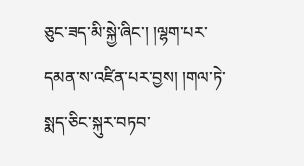ཅུང་ཟད་མི་སྐྱེ་ཞིང་། །ལྷག་པར་དམན་ས་འཛིན་པར་བྱས། །གལ་ཏེ་སྨད་ཅིང་སྐུར་བཏབ་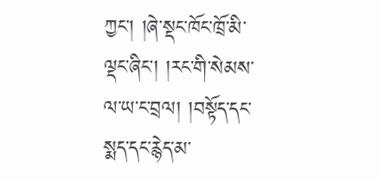ཀྱང་། །ཞེ་སྡང་ཁོང་ཁྲོ་མི་ལྡང་ཞིང་། །རང་གི་སེམས་ལ་ཡ་ང་བྲལ། །བསྟོད་དང་སྨད་དང་རྙེད་མ་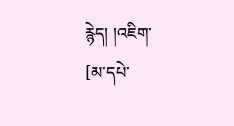རྙེད། །འཇིག་
[མ་དཔེ་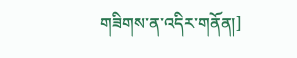གཟིགས་ན་འདིར་གནོན།]